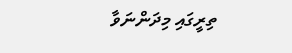ތިރީގައި މިދަންނަވާ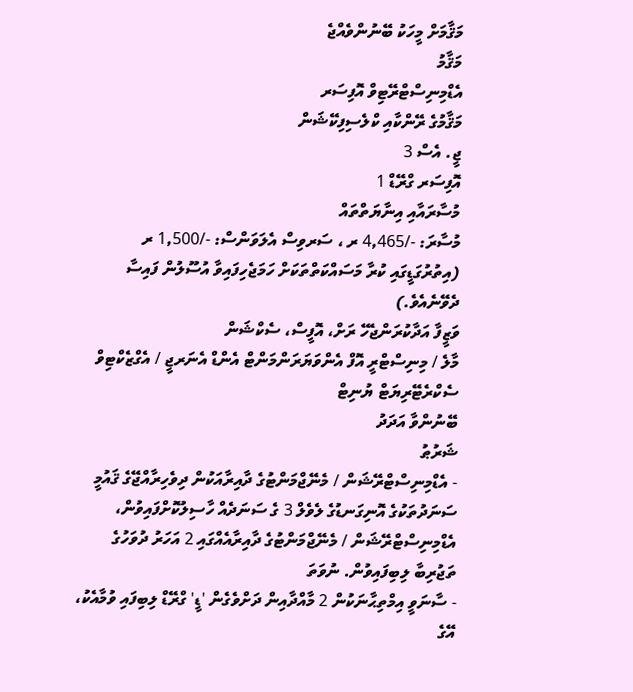މަޤާމަށް މީހަކު ބޭނުންވެއްޖެ
މަޤާމު
އެޑްމިނިސްޓްރޭޓިވް އޮފިސަރ
މަޤާމުގެ ރޭންކާއި ކްލެސިފިކޭޝަން
ޖީ. އެސް 3
އޮފިސަރ ގްރޭޑް 1
މުސާރައާއި އިނާޔަތްތައް
މުސާރަ: -/4,465 ރ ، ސަރވިސް އެލަވަންސް: -/1,500 ރ
(އިތުރުގަޑީގައި ކުރާ މަސައްކަތްތަކަށް ހަމަޖެހިފައިވާ އުސޫލުން ފައިސާ ދެވޭނެއެވެ.)
ވަޒީފާ އަދާކުރަންޖެހޭ ރަށް، އޮފީސް، ސެކްޝަން
މާލެ / މިނިސްޓްރީ އޮފް އެންވަޔަރަންމަންޓް އެންޑް އެނަރޖީ / އެގްޒެކްޓިވް ސެކްރެޓޭރިޔަޓް ޔުނިޓް
ބޭނުންވާ އަދަދު
ޝަރުޠު
- އެޑްމިނިސްޓްރޭޝަން / މެނޭޖްމަންޓުގެ ދާއިރާއަކުން ދިވެހިރާއްޖޭގެ ޤައުމީ ސަނަދުތަކުގެ އޮނިގަނޑުގެ ލެވެލް 3 ގެ ސަނަދެއް ހާސިލުކޮށްފައިވުން، އެޑްމިނިސްޓްރޭޝަން / މެނޭޖްމަންޓުގެ ދާއިރާއެއްގައި 2 އަހަރު ދުވަހުގެ ތަޖުރިބާ ލިބިފައިވުން. ނުވަތަ
- ސާނަވީ އިމްތިޙާނަކުން 2 މާއްދާއިން ދަށްވެގެން 'ޑީ' ގްރޭޑް ލިބިފައި ވުމާއެކު، އޭގެ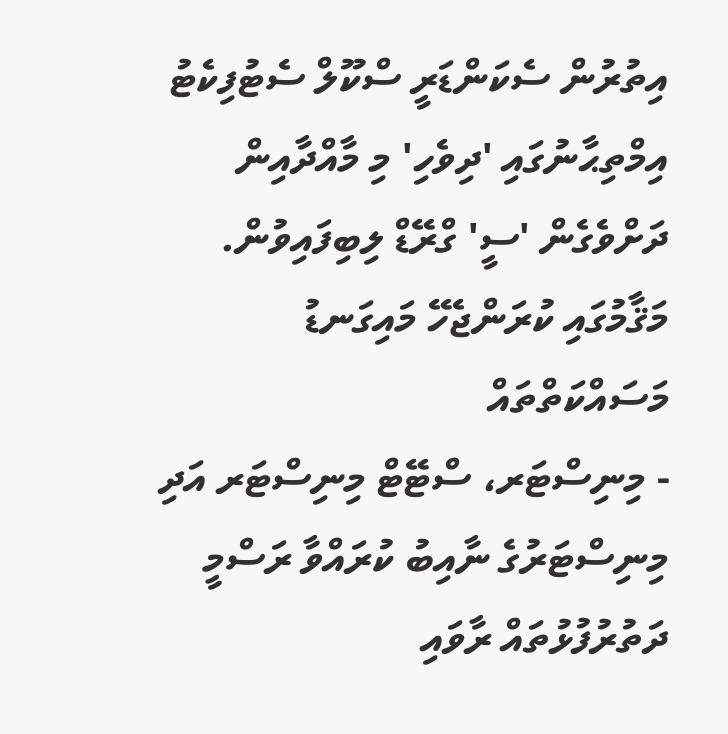އިތުރުން ސެކަންޑަރީ ސްކޫލް ސެޓުފިކެޓު އިމްތިޙާނުގައި 'ދިވެހި' މި މާއްދާއިން ދަށްވެގެން 'ސީ' ގްރޭޑް ލިބިފައިވުން.
މަޤާމުގައި ކުރަންޖެހޭ މައިގަނޑު މަސައްކަތްތައް
- މިނިސްޓަރ، ސްޓޭޓް މިނިސްޓަރ އަދި މިނިސްޓަރުގެ ނާއިބު ކުރައްވާ ރަސްމީ ދަތުރުފުޅުތައް ރާވައި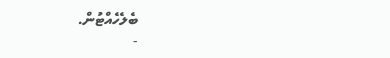ބެލެހެއްޓުން.
-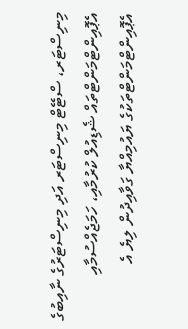މިނިސްޓަރ، ސްޓޭޓް މިނިސްޓަރ އަދި މިނިސްޓަރުގެ ނާއިބުގެ އެޕޮއިންޓްމަންޓްތައް ޝެޑިއުލް ކުރުމާއި، ހަމަޖެއްސުމާއި އެޕޮއިންޓްމަންޓްތަކުގެ ޔައުމިއްޔާ ގަވާއިދުން ލިޔެ އެ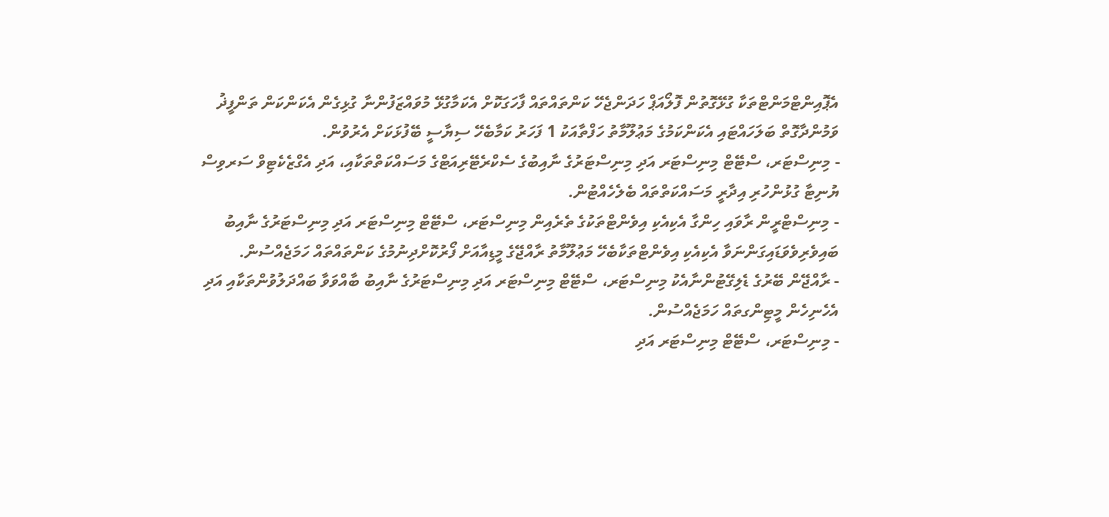އެޕޮއިންޓްމަންޓްތަކާ ގުޅޭގޮތުން ފޮލޯއަޕް ހަދަންޖެހޭ ކަންތައްތައް ފާހަގަކޮށް އެކަމާގުޅޭ މުވައްޒަފުންނާ ގުޅިގެން އެކަންކަން ތަންފީޛު ވަމުންދާގޮތް ބަލަހައްޓައި އެކަންކަމުގެ މަޢުލޫމާތު ހަފްތާއަކު 1 ފަހަރު ކަމާބެހޭ ސިޔާސީ ބޭފުޅަކަށް އެރުވުން.
- މިނިސްޓަރ، ސްޓޭޓް މިނިސްޓަރ އަދި މިނިސްޓަރުގެ ނާއިބުގެ ސެކްރެޓޭރިއަޓްގެ މަސައްކަތްތަކާއި، އަދި އެގްޒެކެޓިވް ސަރވިސް ޔުނިޓާ ގުޅުންހުރި އިދާރީ މަސައްކަތްތައް ބެލެހެއްޓުން.
- މިނިސްޓްރީން ރާވައި ހިންގާ އެކިއެކި އިވެންޓްތަކުގެ ތެރެއިން މިނިސްޓަރ، ސްޓޭޓް މިނިސްޓަރ އަދި މިނިސްޓަރުގެ ނާއިބު ބައިވެރިވެވަޑައިގަންނަވާ އެކިއެކި އިވެންޓްތަކާބެހޭ މަޢުލޫމާތު ރާއްޖޭގެ މީޑިއާއަށް ފޯރުކޮށްދިނުމުގެ ކަންތައްތައް ހަމަޖެއްސުން.
- ރާއްޖޭން ބޭރުގެ ޑެލިގޭޓުންނާއެކު މިނިސްޓަރ، ސްޓޭޓް މިނިސްޓަރ އަދި މިނިސްޓަރުގެ ނާއިބު ބާއްވަވާ ބައްދަލުވުންތަކާއި އަދި އެހެނިހެން މީޓިންގތައް ހަމަޖެއްސުން.
- މިނިސްޓަރ، ސްޓޭޓް މިނިސްޓަރ އަދި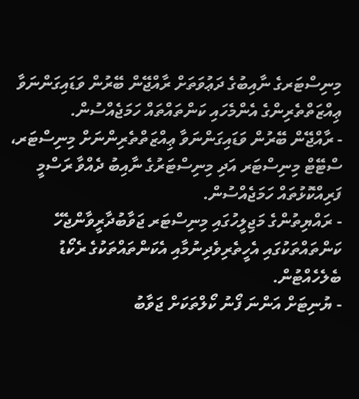މިނިސްޓަރގެ ނާއިބުގެ ދަޢުވަތަށް ރާއްޖޭން ބޭރުން ވަޑައިގަންނަވާ ޢިއްޒަތްތެރިންގެ އެންމެހައި ކަންތައްތައް ހަމަޖެއްސުން.
- ރާއްޖޭން ބޭރުން ވަޑައިގަންނަވާ ޢިއްޒަތްތެރިންނަށް މިނިސްޓަރ، ސްޓޭޓް މިނިސްޓަރ އަދި މިނިސްޓަރުގެ ނާއިބު ދެއްވާ ރަސްމީ ފަރިއްކޮޅުތައް ހަމަޖެއްސުން.
- ރައްޔިތުންގެ މަޖިލީހުގައި މިނިސްޓަރ ޖަވާބުދާރީވާންޖެހޭ ކަންތައްތަކުގައި އެހީތެރިވެދިނުމާއި އެކަންތައްތަކުގެ ރެކޯޑު ބެލެހެއްޓުން.
- ޔުނިޓަށް އަންނަ ފޯނު ކޯލްތަކަށް ޖަވާބު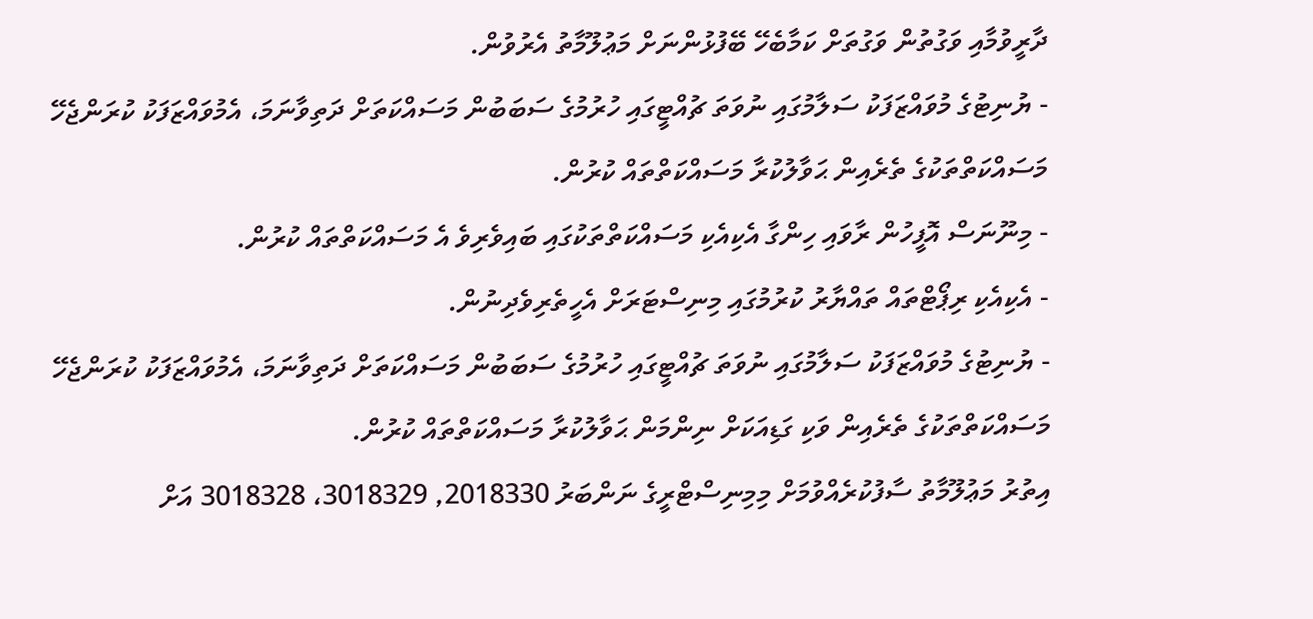ދާރީވުމާއި ވަގުތުން ވަގުތަށް ކަމާބެހޭ ބޭފުޅުންނަށް މަޢުލޫމާތު އެރުވުން.
- ޔުނިޓުގެ މުވައްޒަފަކު ސަލާމުގައި ނުވަތަ ޗުއްޓީގައި ހުރުމުގެ ސަބަބުން މަސައްކަތަށް ދަތިވާނަމަ، އެމުވައްޒަފަކު ކުރަންޖެހޭ މަސައްކަތްތަކުގެ ތެރެއިން ޙަވާލުކުރާ މަސައްކަތްތައް ކުރުން.
- މިނޫނަސް އޮފީހުން ރާވައި ހިންގާ އެކިއެކި މަސައްކަތްތަކުގައި ބައިވެރިވެ އެ މަސައްކަތްތައް ކުރުން.
- އެކިއެކި ރިޕޯޓްތައް ތައްޔާރު ކުރުމުގައި މިނިސްޓަރަށް އެހީތެރިވެދިނުން.
- ޔުނިޓުގެ މުވައްޒަފަކު ސަލާމުގައި ނުވަތަ ޗުއްޓީގައި ހުރުމުގެ ސަބަބުން މަސައްކަތަށް ދަތިވާނަމަ، އެމުވައްޒަފަކު ކުރަންޖެހޭ މަސައްކަތްތަކުގެ ތެރެއިން ވަކި ގަޑިއަކަށް ނިންމަން ޙަވާލުކުރާ މަސައްކަތްތައް ކުރުން.
އިތުރު މަޢުލޫމާތު ސާފުކުރެއްވުމަށް މިމިނިސްޓްރީގެ ނަންބަރު 2018330, 3018329، 3018328 އަށް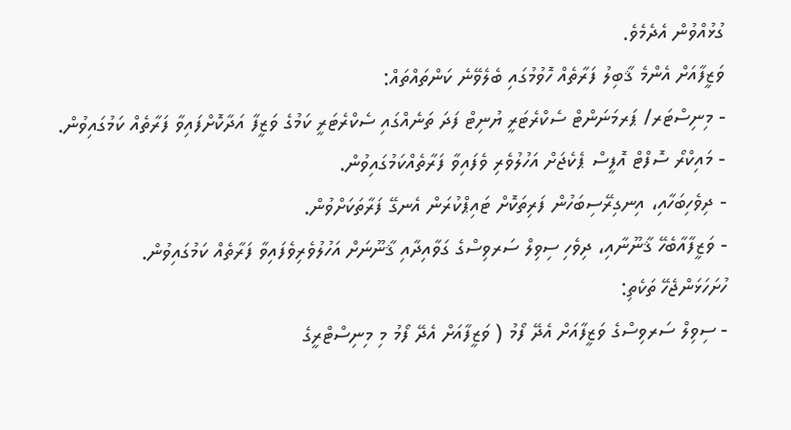ގުޅުއްވުން އެދެމެވެ.
ވަޒީފާއަށް އެންމެ ޤާބިލު ފަރާތެއް ހޮވުމުގައި ބެލެވޭނެ ކަންތައްތައް:
- މިނިސްޓަރ/ ޕަރމަނަންޓް ސެކްރެޓަރީ ޔުނިޓް ފަދަ ތަނެއްގައި ސެކްރެޓަރީ ކަމުގެ ވަޒީފާ އަދާކޮށްފައިވާ ފަރާތެއް ކަމުގައިވުން.
- މައިކްރޯ ސޮފްޓް އޮފީސް ޕެކެޖަށް އަހުލުވެރި ވެފައިވާ ފަރާތެއްކަމުގައިވުން.
- ދިވެހިބަހާއި، އިނގިރޭސިބަހުން ފަރިތަކޮށް ޓައިޕްކުރަން އެނގޭ ފަރާތަކަށްވުން.
- ވަޒީފާއާބެހޭ ޤާނޫނާއި، ދިވެހި ސިވިލް ސަރވިސްގެ ގަވާއިދާއި ޤާނޫނަށް އަހުލުވެރިވެފައިވާ ފަރާތެއް ކަމުގައިވުން.
ހުށަހަޅަންޖެހޭ ތަކެތި:
- ސިވިލް ސަރވިސްގެ ވަޒީފާއަށް އެދޭ ފޯމު ( ވަޒީފާއަށް އެދޭ ފޯމު މި މިނިސްޓްރީގެ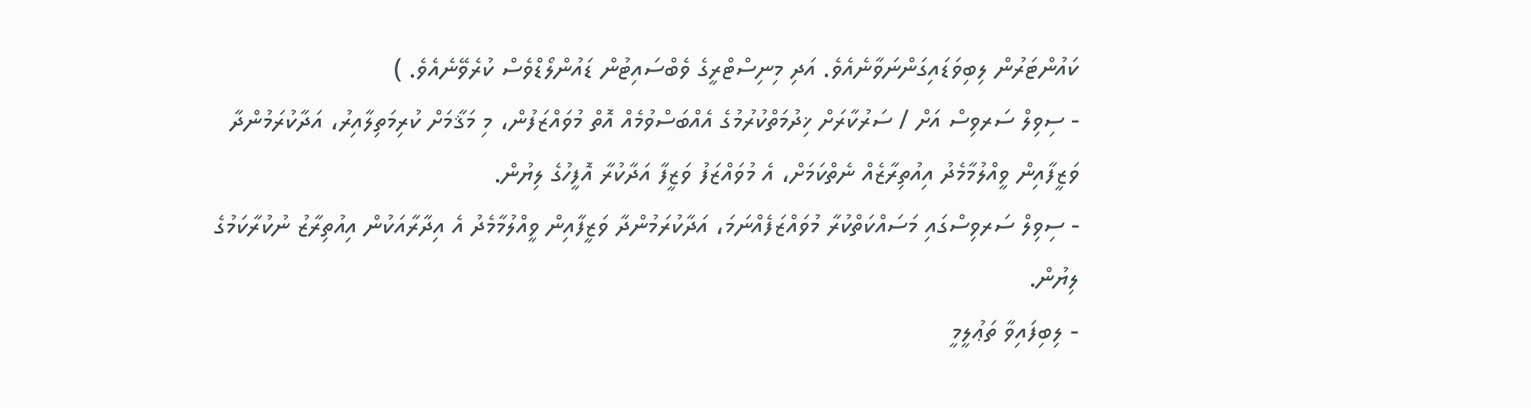ކައުންޓަރުން ލިބިވަޑައިގަންނަވާނެއެވެ. އަދި މިނިސްޓްރީގެ ވެބްސައިޓުން ޑައުންލޯޑްވެސް ކުރެވޭނެއެވެ. )
- ސިވިލް ސަރވިސް އަށް / ސަރުކާރަށް ޚިދުމަތްކުރުމުގެ އެއްބަސްވުމެއް އޮތް މުވައްޒަފުން، މި މަޤާމަށް ކުރިމަތިލާއިރު، އަދާކުރަމުންދާ ވަޒީފާއިން ވީއްލުމާމެދު އިއުތިރާޒެއް ނެތްކަމަށް، އެ މުވައްޒަފު ވަޒީފާ އަދާކުރާ އޮފީހުގެ ލިޔުން.
- ސިވިލް ސަރވިސްގައި މަސައްކަތްކުރާ މުވައްޒަފެއްނަމަ، އަދާކުރަމުންދާ ވަޒީފާއިން ވީއްލުމާމެދު އެ އިދާރާއަކުން އިއުތިރާޒު ނުކުރާކަމުގެ ލިޔުން.
- ލިބިފައިވާ ތަޢުލީމީ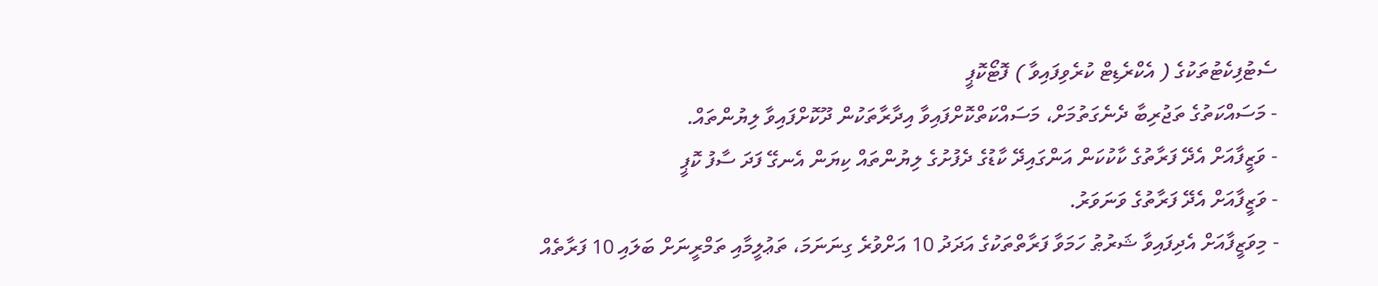ސެޓުފިކެޓުތަކުގެ ( އެކްރެޑިޓް ކުރެވިފައިވާ ) ފޮޓޯކޮޕީ
- މަސައްކަތުގެ ތަޖުރިބާ ދެނެގަތުމަށް، މަސައްކަތްކޮށްފައިވާ އިދާރާތަކުން ދޫކޮށްފައިވާ ލިޔުންތައް.
- ވަޒީފާއަށް އެދޭ ފަރާތުގެ ކާކުކަން އަންގައިދޭ ކާޑުގެ ދެފުށުގެ ލިޔުންތައް ކިޔަން އެނގޭ ފަދަ ސާފު ކޮޕީ
- ވަޒީފާއަށް އެދޭ ފަރާތުގެ ވަނަވަރު.
- މިވަޒީފާއަށް އެދިފައިވާ ޝަރުޠު ހަމަވާ ފަރާތްތަކުގެ އަދަދު 10 އަށްވުރެ ގިނަނަމަ، ތަޢުލީމާއި ތަމްރީނަށް ބަލައި 10 ފަރާތެއް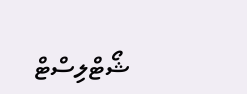ޝޯޓްލިސްޓް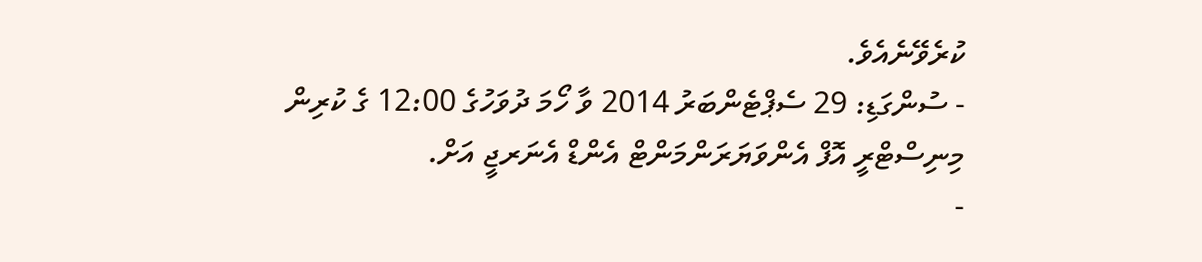ކުރެވޭނެއެވެ.
- ސުންގަޑި: 29 ސެޕްޓެންބަރު 2014 ވާ ހޯމަ ދުވަހުގެ 12:00 ގެ ކުރިން މިނިސްޓްރީ އޮފް އެންވަޔަރަންމަންޓް އެންޑް އެނަރޖީ އަށް.
-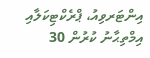އިންޓަރވިއު، ޕްރެކްޓިކަލާއި އިމްތިޙާނު ކުރުން 30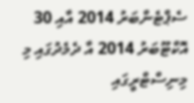ސެޕްޓެންބަރު 2014 އާއި 30 އޮކްޓޫބަރު 2014 އާ ދެމެދުގައި މި މިނިސްޓްރީގައި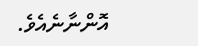އޮންނާނެއެވެ.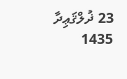23 ޛުލްޤަޢިދާ 1435